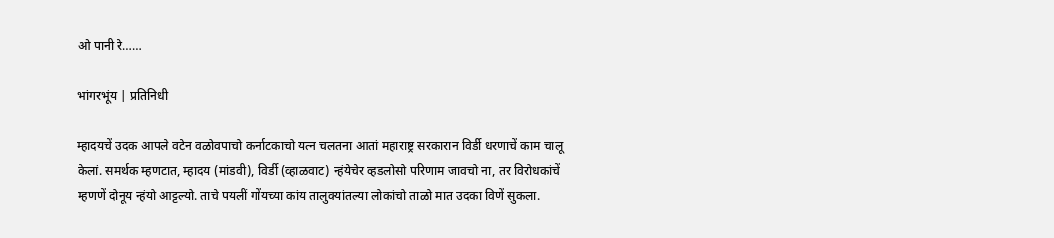ओ पानी रे……

भांगरभूंय | प्रतिनिधी

म्हादयचें उदक आपले वटेन वळोवपाचो कर्नाटकाचो यत्न चलतना आतां महाराष्ट्र सरकारान विर्डी धरणाचें काम चालू केलां. समर्थक म्हणटात, म्हादय (मांडवी), विर्डी (व्हाळवाट) न्हंयेचेर व्हडलोसो परिणाम जावचो ना, तर विरोधकांचें म्हणणें दोनूय न्हंयो आट्टल्यो. ताचे पयलीं गोंयच्या कांय तालुक्यांतल्या लोकांचो ताळो मात उदका विणें सुकला.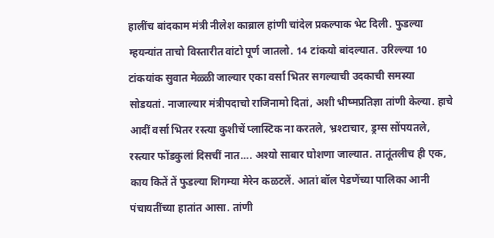हालींच बांदकाम मंत्री नीलेश काब्राल हांणी चांदेल प्रकल्पाक भेट दिली. फुडल्या म्हयन्यांत ताचो विस्तारीत वांटो पूर्ण जातलो. 14 टांकयो बांदल्यात. उरिल्ल्या 10 टांकयांक सुवात मेळ्ळी जाल्यार एका वर्सा भितर सगल्याची उदकाची समस्या सोडयतां. नाजाल्यार मंत्रीपदाचो राजिनामो दितां, अशी भीष्मप्रतिज्ञा तांणी केल्या. हाचे आदीं वर्सा भितर रस्त्या कुशीचें प्लास्टिक ना करतले, भ्रश्टाचार, ड्रग्स सोंपयतले, रस्त्यार फोंडकुलां दिसचीं नात…. अश्यो साबार घोशणा जाल्यात. तातूंतलीच ही एक, काय कितें तें फुडल्या शिगम्या मेरेन कळटलें. आतां बॉल पेडणेंच्या पालिका आनी पंचायतींच्या हातांत आसा. तांणी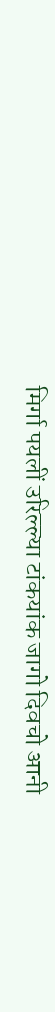मिर्गा पयलीं उरिल्ल्या टांकयांक जागो दिवचो आनी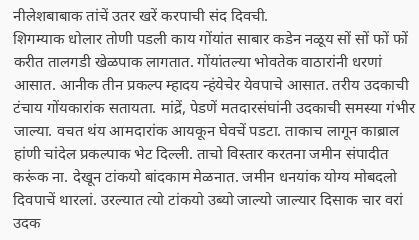नीलेशबाबाक तांचें उतर खरें करपाची संद दिवची.
शिगम्याक धोलार तोणी पडली काय गोंयांत साबार कडेन नळूय सों सों फों फों करीत तालगडी खेळपाक लागतात. गोंयांतल्या भोवतेक वाठारांनी धरणां आसात. आनीक तीन प्रकल्प म्हादय न्हंयेचेर येवपाचे आसात. तरीय उदकाची टंचाय गोंयकारांक सतायता. मांद्रें, पेडणें मतदारसंघांनी उदकाची समस्या गंभीर जाल्या. वचत थंय आमदारांक आयकून घेवचें पडटा. ताकाच लागून काब्राल हांणी चांदेल प्रकल्पाक भेट दिल्ली. ताचो विस्तार करतना जमीन संपादीत करूंक ना. देखून टांकयो बांदकाम मेळनात. जमीन धनयांक योग्य मोबदलो दिवपाचें थारलां. उरल्यात त्यो टांकयो उब्यो जाल्यो जाल्यार दिसाक चार वरां उदक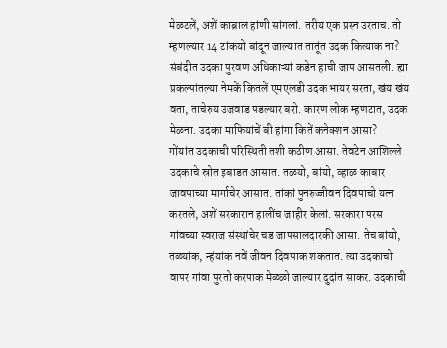मेळटलें, अशें काब्राल हांणी सांगलां. तरीय एक प्रस्न उरताच. तो म्हणल्यार 14 टांकयो बांदून जाल्यात तातूंत उदक कित्याक ना? संबंदीत उदका पुरवण अधिकाऱ्यां कडेन हाची जाप आसतली. ह्या प्रकल्पांतल्या नेमकें कितलें एमएलडी उदक भायर सरता, खंय खंय वता, ताचेरुय उजवाड पडल्यार बरो. कारण लोक म्हणटात, उदक मेळना. उदका माफियांचें बी हांगा कितें कनेक्शन आसा?
गोंयांत उदकाची परिस्थिती तशी कठीण आसा. तेवटेन आशिल्ले उदकाचे स्रोत इबाडत आसात. तळयो, बांयो, व्हाळ काबार जावपाच्या मार्गाचेर आसात. तांकां पुनरुज्जीवन दिवपाचो यत्न करतले, अशें सरकारान हालींच जाहीर केलां. सरकारा परस गांवच्या स्वराज संस्थांचेर चड जापसालदारकी आसा. तेच बांयो, तळ्यांक, न्हंयांक नवें जीवन दिवपाक शकतात. त्या उदकाचो वापर गांवा पुरतो करपाक मेळ्ळो जाल्यार दुदांत साकर. उदकाची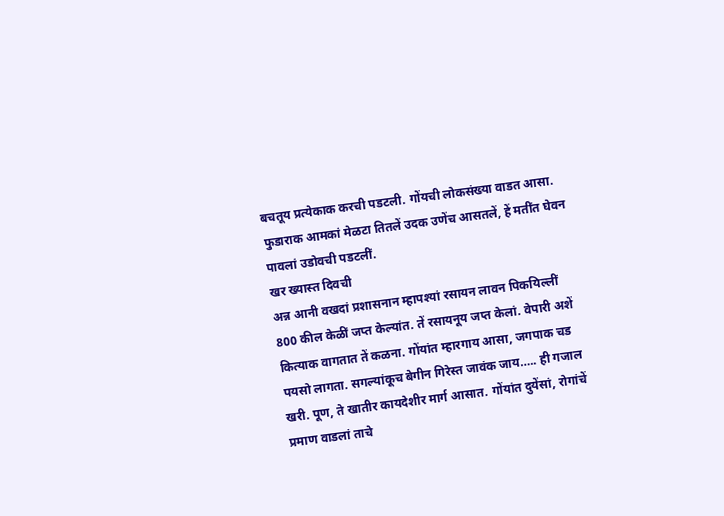बचतूय प्रत्येकाक करची पडटली. गोंयची लोकसंख्या वाडत आसा. फुडाराक आमकां मेळटा तितलें उदक उणेंच आसतलें, हें मतींत घेवन पावलां उडोवची पडटलीं.
खर ख्यास्त दिवची
अन्न आनी वखदां प्रशासनान म्हापश्यां रसायन लावन पिकयिल्लीं 800 कील केळीं जप्त केल्यांत. तें रसायनूय जप्त केलां. वेपारी अशें कित्याक वागतात तें कळना. गोंयांत म्हारगाय आसा, जगपाक चड पयसो लागता. सगल्यांकूच बेगीन गिरेस्त जावंक जाय….. ही गजाल खरी. पूण, ते खातीर कायदेशीर मार्ग आसात. गोंयांत दुयेंसां, रोगांचें प्रमाण वाडलां ताचे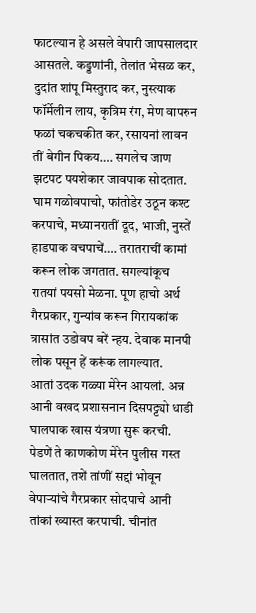फाटल्यान हे असले वेपारी जापसालदार आसतले. कड्डणांनी, तेलांत भेसळ कर, दुदांत शांपू मिस्तुराद कर, नुस्त्याक फॉर्मेलीन लाय, कृत्रिम रंग, मेण वापरुन फळां चकचकीत कर, रसायनां लावन तीं बेगीन पिकय…. सगलेच जाण झटपट पयशेकार जावपाक सोदतात. घाम गळोवपाचो, फांतोडेर उठून कश्ट करपाचे, मध्यानरातीं दूद, भाजी, नुस्तें हाडपाक वचपाचें…. तरातराचीं कामां करून लोक जगतात. सगल्यांकूच रातयां पयसो मेळना. पूण हाचो अर्थ गैरप्रकार, गुन्यांव करून गिरायकांक त्रासांत उडोवप बरें न्हय. देवाक मानपी लोक पसून हें करूंक लागल्यात.
आतां उदक गळ्या मेरेन आयलां. अन्न आनी वखद प्रशासनान दिसपट्ट्यो धाडी घालपाक खास यंत्रणा सुरू करची. पेडणें ते काणकोण मेरेन पुलीस गस्त घालतात, तशें तांणीं सद्दां भोवून वेपाऱ्यांचे गैरप्रकार सोदपाचे आनी तांकां ख्यास्त करपाची. चीनांत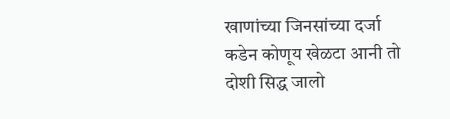खाणांच्या जिनसांच्या दर्जा कडेन कोणूय खेळटा आनी तो दोशी सिद्ध जालो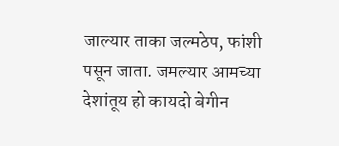जाल्यार ताका जल्मठेप, फांशी पसून जाता. जमल्यार आमच्या देशांतूय हो कायदो बेगीन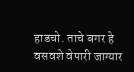हाडचो. ताचे बगर हे वसवशे वेपारी जाग्यार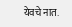येवचे नात.